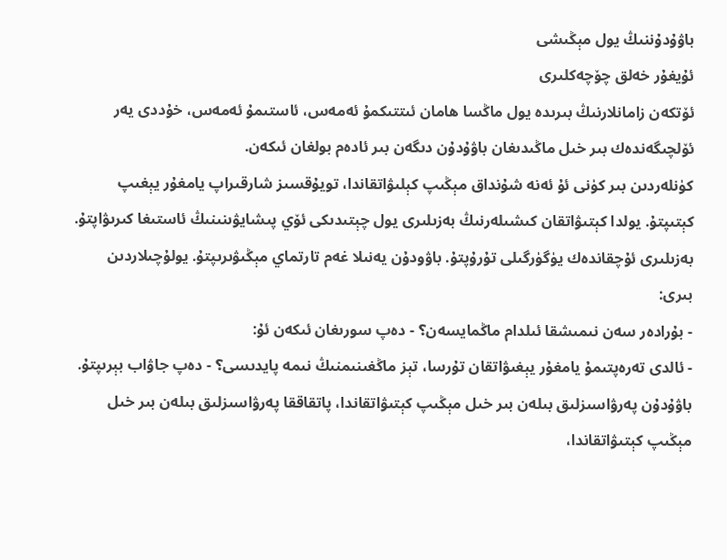باۋۇدۇننىڭ يول مېڭىشى
ئۇيغۇر خەلق چۆچەكلىرى
ئۆتكەن زامانلارنىڭ بىرىدە يول ماڭسا ھامان ئىتتىكمۇ ئەمەس، ئاستىمۇ ئەمەس، خۇددى يەر ئۆلچىگەندەك بىر خىل ماڭىدىغان باۋۇدۇن دىگەن بىر ئادەم بولغان ئىكەن.
كۈنلەردىن بىر كۈنى ئۇ ئەنە شۇنداق مېڭىپ كېلىۋاتقاندا، تويۇقسىز شارقىراپ يامغۇر يېغىپ كېتىپتۇ. يولدا كېتىۋاتقان كىشىلەرنىڭ بەزىلىرى يول چېتىدىكى ئۆي پىشايۋىنىنىڭ ئاستىغا كىرىۋاپتۇ. بەزىلىرى ئۇچقاندەك يۈگۈرگىلى تۇرۇپتۇ. باۋودۇن يەنىلا غەم تارتماي مېڭىۋىرىپتۇ. يولۇچىلاردىن بىرى:
- بۇرادەر سەن نىمىشقا ئىلدام ماڭمايسەن؟ - دەپ سورىغان ئىكەن ئۇ:
- ئالدى تەرەپتىمۇ يامغۇر يېغىۋاتقان تۇرسا، تېز ماڭغىنىمنىڭ نىمە پايدىسى؟ - دەپ جاۋاب بېرىپتۇ.
باۋۇدۇن پەرۋاسىزلىق بىلەن بىر خىل مېڭىپ كېتىۋاتقاندا، پاتقاققا پەرۋاسىزلىق بىلەن بىر خىل مېڭىپ كېتىۋاتقاندا،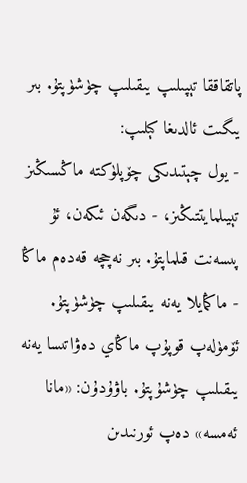پاتقاققا تېپىلىپ يىقىلىپ چۈشۈپتۇ. بىر يىگىت ئالدىغا كېلىپ:
- يول چېتىدىكى چۆپلۈكتە ماڭسىڭىز تېيىلمايتتىڭىز، - دىگەن ئىكەن، ئۇ پىسەنت قىلماپتۇ. بىر نەچچە قەدەم ماڭا - ماڭمايلا يەنە يىقىلىپ چۈشۈپتۇ. ئۆمۈلەپ قوپۇپ ماڭاي دەۋاتىسا يەنە يىقىلىپ چۈشۇپتۇ. باۋۇدۇن: «مانا ئەمسە» دەپ ئورنىدىن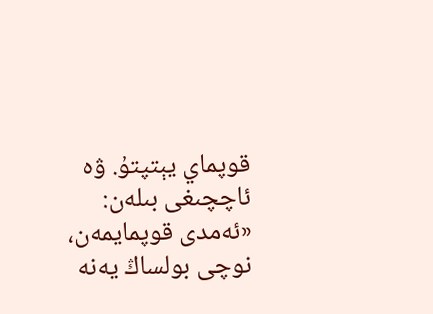قوپماي يېتپتۇ. ۋە ئاچچىغى بىلەن:
«ئەمدى قوپمايمەن، نوچى بولساڭ يەنە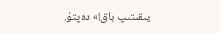يىقىتىپ باق!» دەپتۇ.